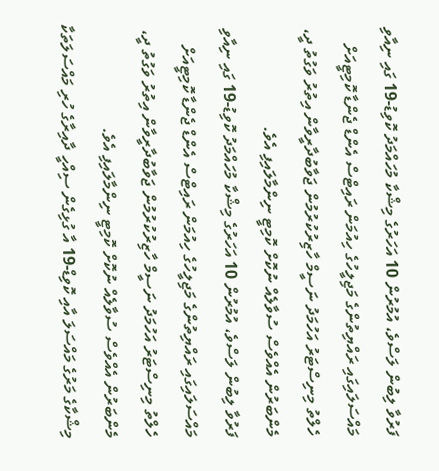ފަރުވާ ލިބުން ލަސްވެ، އުމުރުން 10 އަހަރުގެ މިޝްކާ މުހައްމަދު ކޮވިޑު-19 ގައި ނިއާވި މައްސަލައިގައި ރައްޔިތުންގެ މަޖިލީހުގެ ހިއުމަން ރައިޓްސް އެންޑް ޖެންޑާ ކޮމިޓީއަށް ހެލްތު މިނިސްޓަރު އަހުމަދު ނަސީމް ހާޒިރުކުރުމުން ޖަވާބުދާރީވާން އިތުރު ވަގުތު ދީ، މެންބަރުން އެއްވެސް ސުވާލެއް ނުކޮށް ކޮމިޓީ ނިންމާލައިފި އެވެ.
ފަރުވާ ލިބުން ލަސްވެ، އުމުރުން 10 އަހަރުގެ މިޝްކާ މުހައްމަދު ކޮވިޑު-19 ގައި ނިއާވި މައްސަލައިގައި ރައްޔިތުންގެ މަޖިލީހުގެ ހިއުމަން ރައިޓްސް އެންޑް ޖެންޑާ ކޮމިޓީއަށް ހެލްތު މިނިސްޓަރު އަހުމަދު ނަސީމް ހާޒިރުކުރުމުން ޖަވާބުދާރީވާން އިތުރު ވަގުތު ދީ، މެންބަރުން އެއްވެސް ސުވާލެއް ނުކޮށް ކޮމިޓީ ނިންމާލައިފި އެވެ.
މިޝްކާގެ މަރުގެ މައްސަލަ އާއި ކޮވިޑް-19 އާ ގުޅިގެން ސިއްހީ ދާއިރާގެ ހުރި މައްސަލަތަކާ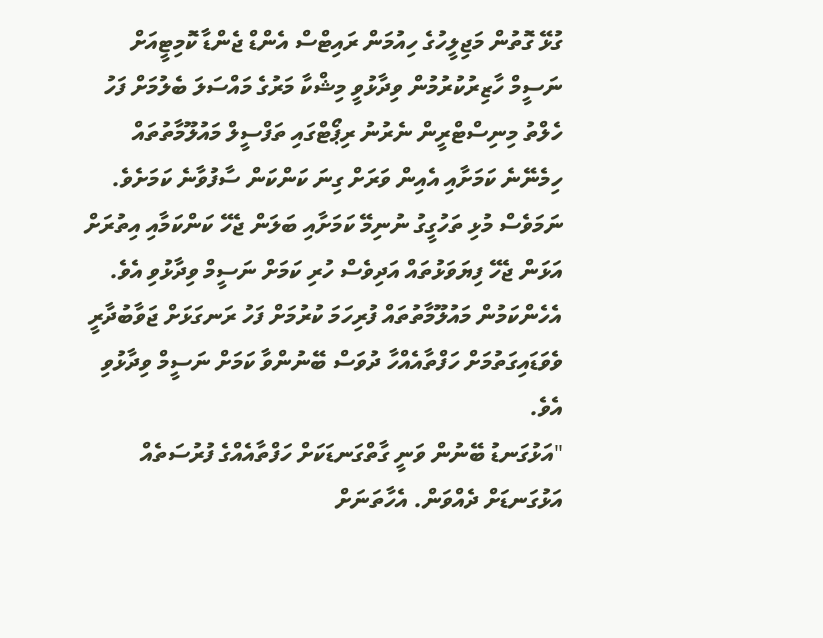ގުޅޭ ގޮތުން މަޖިލީހުގެ ހިއުމަން ރައިޓްސް އެންޑް ޖެންޑާ ކޮމިޓީއަށް ނަސީމް ހާޒިރުކުރުމުން ވިދާޅުވީ މިޝްކާ މަރުގެ މައްސަލަ ބެލުމަށް ފަހު ހެލްތު މިނިސްޓްރީން ނެރުނު ރިޕޯޓްގައި ތަފްސީލް މައުލޫމާތުތައް ހިމެނޭނެ ކަމަށާއި އެއިން ވަރަށް ގިނަ ކަންކަން ސާފުވާނެ ކަމަށެވެ.
ނަމަވެސް މުޅި ތަހުގީގު ނުނިމޭ ކަމަށާއި ބަލަން ޖެހޭ ކަންކަމާއި އިތުރަށް އަޅަން ޖެހޭ ފިޔަވަޅުތައް އަދިވެސް ހުރި ކަމަށް ނަސީމް ވިދާޅުވި އެވެ. އެހެންކަމުން މައުލޫމާތުތައް ފުރިހަމަ ކުރުމަށް ފަހު ރަނގަޅަށް ޖަވާބުދާރީ ވެވަޑައިގަތުމަށް ހަފްތާއެއްހާ ދުވަސް ބޭނުންވާ ކަމަށް ނަސީމް ވިދާޅުވި އެވެ.
"އަޅުގަނޑު ބޭނުން ވަނީ ގާތްގަނޑަކަށް ހަފްތާއެއްގެ ފުރުސަތެއް އަޅުގަނޑަށް ދެއްވަން. އެހާތަނަށް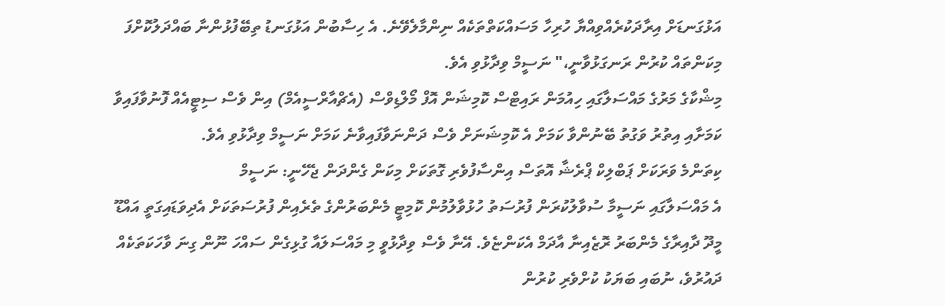އަޅުގަނޑަށް އިރާދަކުރެއްވިއްޔާ ހުރިހާ މަސައްކަތްތަކެއް ނިންމާލެވޭނެ. އެ ހިސާބުން އަޅުގަނޑު ތިބޭފުޅުންނާ ބައްދަލުކޮށްފަ މިކަންތައް ކުރުން ރަނގަޅުވާނީ،" ނަސީމް ވިދާޅުވި އެވެ.
މިޝްކާގެ މަރުގެ މައްސަލާގައި ހިއުމަން ރައިޓްސް ކޮމިޝަން އޮފް މޯލްޑިވްސް (އެޗްއާރްސީއެމް) އިން ވެސް ސިޓީއެއް ފޮނުވާފައިވާ ކަމަށާއި އިތުރު ވަގުތު ބޭނުންވާ ކަމަށް އެ ކޮމިޝަނަށް ވެސް ދަންނަވާފައިވާނެ ކަމަށް ނަސީމް ވިދާޅުވި އެވެ.
ކިތަންމެ ވަރަކަށް ޕަބްލިކް ޕްރެޝާ އޮތަސް އިންސާފުވެރި ގޮތަކަށް މިކަން ގެންދަން ޖެހޭނީ: ނަސީމް
އެ މައްސަލާގައި ނަސީމާ ސުވާލުކުރަން ފުރުސަތު ހުޅުވާލުމުން ކޮމިޓީ މެންބަރުންގެ ތެރެއިން ފުރުސަތަކަށް އެދިވަޑައިގަތީ އައްޑޫ މީދޫ ދާއިރާގެ މެންބަރު ރޮޒެއިނާ އާދަމް އެކަންޏެވެ. އޭނާ ވެސް ވިދާޅުވީ މި މައްސަލައާ ގުޅިގެން ސައްހަ ނޫން ގިނަ ވާހަކަތަކެއް ދައުރުވެ، ނުބައި ބަޔަކު ކުށްވެރި ކުރުން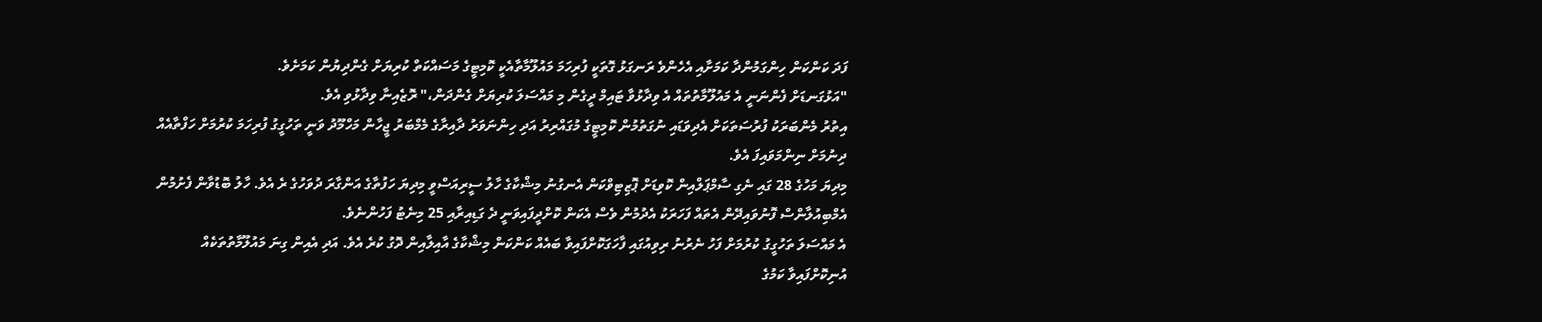ފަދަ ކަންކަން ހިންގަމުންދާ ކަމަށާއި އެހެންވެ ރަނގަޅު ގޮތަކީ ފުރިހަމަ މައުލޫމާތާއެކީ ކޮމިޓީގެ މަސައްކަތް ކުރިޔަށް ގެންދިޔުން ކަމަށެވެ.
"އަޅުގަނޑަށް ފެންނަނީ އެ މައުލޫމާތުތައް އެ ވިދާޅުވާ ޓައިމް ދީގެން މި މައްސަލަ ކުރިޔަށް ގެންދަން،" ރޮޒެއިނާ ވިދާޅުވި އެވެ.
އިތުރު މެންބަރަކު ފުރުސަތަކަށް އެދިވަޑައި ނުގަތުމުން ކޮމިޓީގެ މުގައްރިރު އަދި ހިންނަވަރު ދާއިރާގެ މެމްބަރު ޖީހާން މަހްމޫދު ވަނީ ތަހުގީގު ފުރިހަމަ ކުރުމަށް ހަފްތާއެއް ދިނުމަށް ނިންމަވައިފަ އެވެ.
މިދިޔަ މަހުގެ 28 ގައި ނެގި ސާމްޕަލްއިން ކޮވިޑަށް ޕޮޒިޓިވްކަން އެނގުނު މިޝްކާގެ ހާލު ސީރިއަސްވީ މިދިޔަ ހަފުތާގެ އަންގާރަ ދުވަހުގެ ރެ އެވެ. ހާލު ބޮޑުވާން ފެށުމުން އެމްބިއުލާންސް ފޮނުވައިދޭން އެތައް ފަހަރަކު އެދުމުން ވެސް އެކަން ކޮށްދީފައިވަނީ ދެ ގަޑިއިރާއި 25 މިނެޓު ފަހުންނެވެ.
އެ މައްސަލަ ތަހުގީގު ކުރުމަށް ފަހު ނެރުނު ރިވިއުގައި ފާހަގަކޮށްފައިވާ ބައެއް ކަންކަން މިޝްކާގެ އާއިލާއިން ދޮގު ކުރެ އެވެ. އަދި އެއިން ގިނަ މައުލޫމާތުތަކެއް އުނިކޮށްފައިވާ ކަމުގެ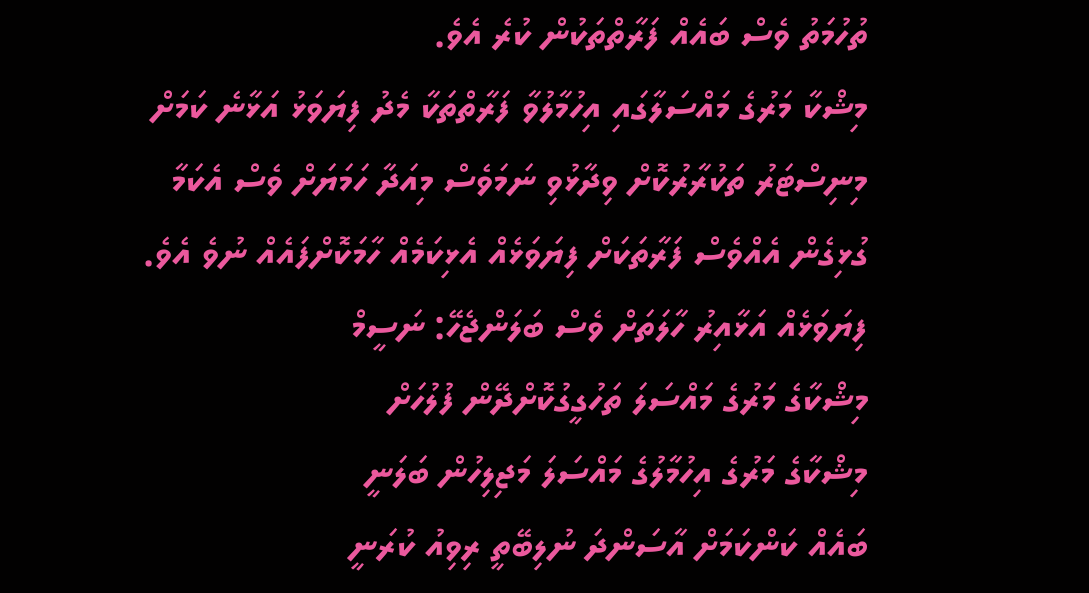ތުހުމަތު ވެސް ބައެއް ފަރާތްތަކުން ކުރެ އެވެ.
މިޝްކާ މަރުގެ މައްސަލާގައި އިހުމާލުވާ ފަރާތްތަކާ މެދު ފިޔަވަޅު އަޅާނެ ކަމަށް މިނިސްޓަރު ތަކުރާރުކޮށް ވިދާޅުވި ނަމަވެސް މިއަދާ ހަމަޔަށް ވެސް އެކަމާ ގުޅިގެން އެއްވެސް ފަރާތަކަށް ފިޔަވަޅެއް އެޅިކަމެއް ހާމަކޮށްފައެއް ނުވެ އެވެ.
ފިޔަވަޅެއް އަޅާއިރު ހާލަތަށް ވެސް ބަލަންޖެހޭ: ނަސީމް
މިޝްކާގެ މަރުގެ މައްސަލަ ތަހުގީގުކޮށްދޭން ފުލުހަށް
މިޝްކާގެ މަރުގެ އިހުމާލުގެ މައްސަލަ މަޖިލިހުން ބަލަނީ
ބައެއް ކަންކަމަށް އާސަންދަ ނުލިބޭތީ ރިވިއު ކުރަނީ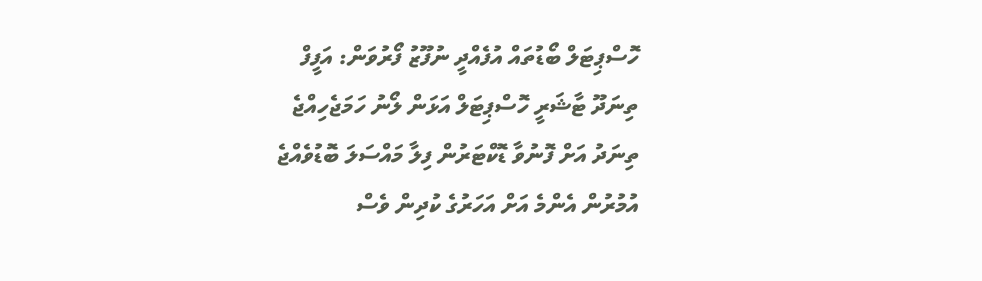ހޮސްޕިޓަލް ބޯޑުތައް އުފެއްދީ ނުފޫޒު ފޯރުވަން: އަފީފް
ތިނަދޫ ޓާޝަރީ ހޮސްޕިޓަލް އަޅަން ލޯނު ހަމަޖެހިއްޖެ
ތިނަދު އަށް ފޮނުވާ ޑޮކްޓަރުން ފިލާ މައްސަލަ ބޮޑުވެއްޖެ
އުމުރުން އެންމެ އަށް އަހަރުގެ ކުދިން ވެސް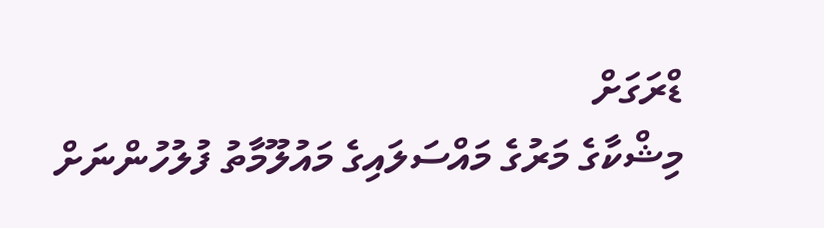ޑްރަގަށް
މިޝްކާގެ މަރުގެ މައްސަލައިގެ މައުލޫމާތު ފުލުހުންނަށް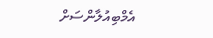އެމްބިއުލާންސަށް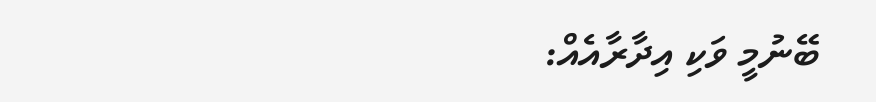ބޭނުމީ ވަކި އިދާރާއެއް: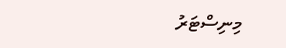މިނިސްޓަރު